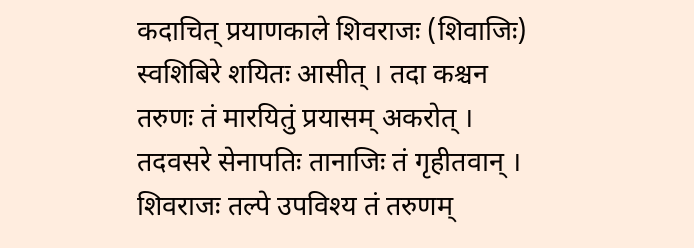कदाचित् प्रयाणकाले शिवराजः (शिवाजिः) स्वशिबिरे शयितः आसीत् । तदा कश्चन तरुणः तं मारयितुं प्रयासम् अकरोत् । तदवसरे सेनापतिः तानाजिः तं गृहीतवान् । शिवराजः तल्पे उपविश्य तं तरुणम्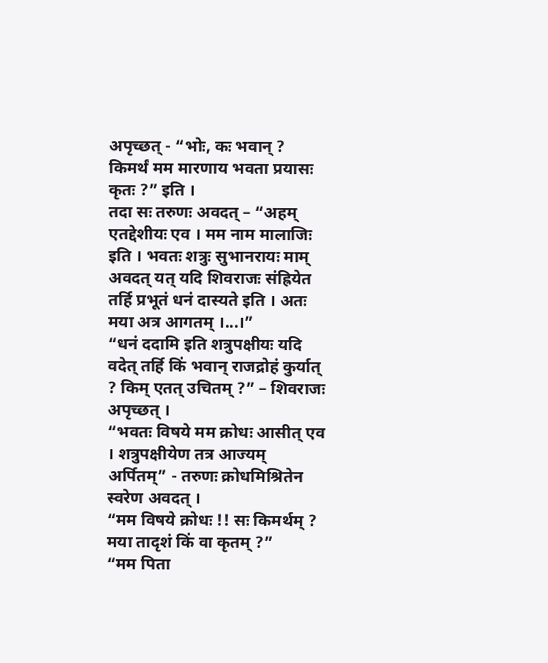अपृच्छत् - “भोः, कः भवान् ? किमर्थं मम मारणाय भवता प्रयासः कृतः ?” इति ।
तदा सः तरुणः अवदत् – “अहम् एतद्देशीयः एव । मम नाम मालाजिः इति । भवतः शत्रुः सुभानरायः माम् अवदत् यत् यदि शिवराजः संह्रियेत तर्हि प्रभूतं धनं दास्यते इति । अतः मया अत्र आगतम् ।...।”
“धनं ददामि इति शत्रुपक्षीयः यदि वदेत् तर्हि किं भवान् राजद्रोहं कुर्यात् ? किम् एतत् उचितम् ?” – शिवराजः अपृच्छत् ।
“भवतः विषये मम क्रोधः आसीत् एव । शत्रुपक्षीयेण तत्र आज्यम् अर्पितम्” - तरुणः क्रोधमिश्रितेन स्वरेण अवदत् ।
“मम विषये क्रोधः !! सः किमर्थम् ? मया तादृशं किं वा कृतम् ?”
“मम पिता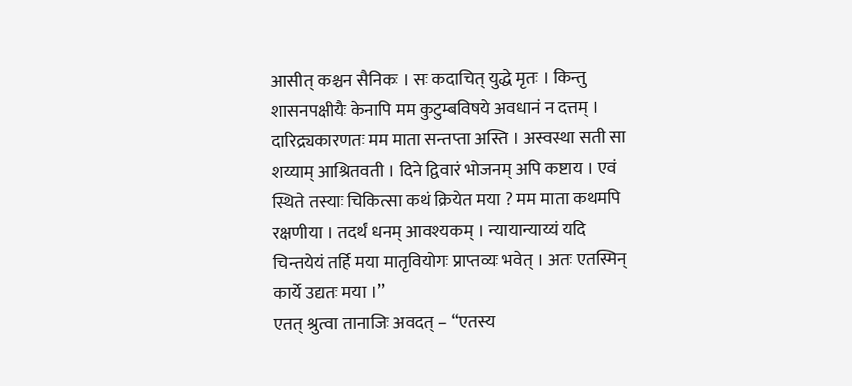आसीत् कश्चन सैनिकः । सः कदाचित् युद्धे मृतः । किन्तु शासनपक्षीयैः केनापि मम कुटुम्बविषये अवधानं न दत्तम् । दारिद्र्यकारणतः मम माता सन्तप्ता अस्ति । अस्वस्था सती सा शय्याम् आश्रितवती । दिने द्विवारं भोजनम् अपि कष्टाय । एवं स्थिते तस्याः चिकित्सा कथं क्रियेत मया ? मम माता कथमपि रक्षणीया । तदर्थं धनम् आवश्यकम् । न्यायान्याय्यं यदि चिन्तयेयं तर्हि मया मातृवियोगः प्राप्तव्यः भवेत् । अतः एतस्मिन् कार्ये उद्यतः मया ।’’
एतत् श्रुत्वा तानाजिः अवदत् – “एतस्य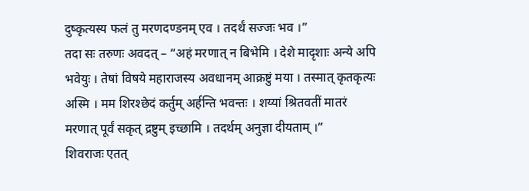दुष्कृत्यस्य फलं तु मरणदण्डनम् एव । तदर्थं सज्जः भव ।”
तदा सः तरुणः अवदत् – “अहं मरणात् न बिभेमि । देशे मादृशाः अन्ये अपि भवेयुः । तेषां विषये महाराजस्य अवधानम् आक्रष्टुं मया । तस्मात् कृतकृत्यः अस्मि । मम शिरश्छेदं कर्तुम् अर्हन्ति भवन्तः । शय्यां श्रितवतीं मातरं मरणात् पूर्वं सकृत् द्रष्टुम् इच्छामि । तदर्थम् अनुज्ञा दीयताम् ।”
शिवराजः एतत्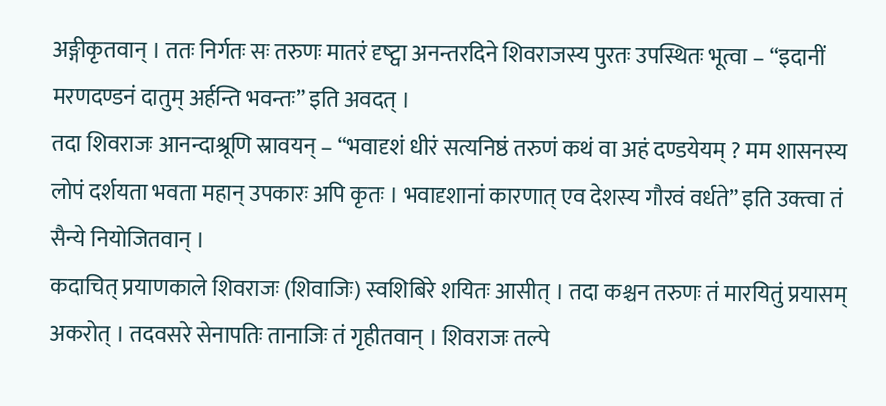अङ्गीकृतवान् । ततः निर्गतः सः तरुणः मातरं दृष्ट्वा अनन्तरदिने शिवराजस्य पुरतः उपस्थितः भूत्वा – “इदानीं मरणदण्डनं दातुम् अर्हन्ति भवन्तः” इति अवदत् ।
तदा शिवराजः आनन्दाश्रूणि स्रावयन् – “भवादृशं धीरं सत्यनिष्ठं तरुणं कथं वा अहं दण्डयेयम् ? मम शासनस्य लोपं दर्शयता भवता महान् उपकारः अपि कृतः । भवादृशानां कारणात् एव देशस्य गौरवं वर्धते” इति उक्त्वा तं सैन्ये नियोजितवान् ।
कदाचित् प्रयाणकाले शिवराजः (शिवाजिः) स्वशिबिरे शयितः आसीत् । तदा कश्चन तरुणः तं मारयितुं प्रयासम् अकरोत् । तदवसरे सेनापतिः तानाजिः तं गृहीतवान् । शिवराजः तल्पे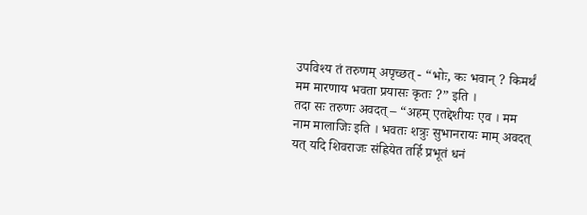उपविश्य तं तरुणम् अपृच्छत् - “भोः, कः भवान् ? किमर्थं मम मारणाय भवता प्रयासः कृतः ?” इति ।
तदा सः तरुणः अवदत् – “अहम् एतद्देशीयः एव । मम नाम मालाजिः इति । भवतः शत्रुः सुभानरायः माम् अवदत् यत् यदि शिवराजः संह्रियेत तर्हि प्रभूतं धनं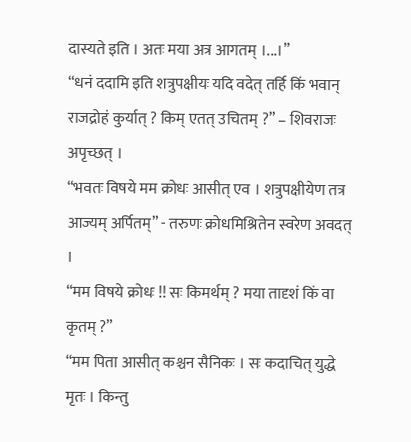दास्यते इति । अतः मया अत्र आगतम् ।...।”
“धनं ददामि इति शत्रुपक्षीयः यदि वदेत् तर्हि किं भवान् राजद्रोहं कुर्यात् ? किम् एतत् उचितम् ?” – शिवराजः अपृच्छत् ।
“भवतः विषये मम क्रोधः आसीत् एव । शत्रुपक्षीयेण तत्र आज्यम् अर्पितम्” - तरुणः क्रोधमिश्रितेन स्वरेण अवदत् ।
“मम विषये क्रोधः !! सः किमर्थम् ? मया तादृशं किं वा कृतम् ?”
“मम पिता आसीत् कश्चन सैनिकः । सः कदाचित् युद्धे मृतः । किन्तु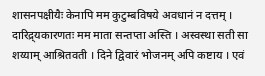शासनपक्षीयैः केनापि मम कुटुम्बविषये अवधानं न दत्तम् । दारिद्र्यकारणतः मम माता सन्तप्ता अस्ति । अस्वस्था सती सा शय्याम् आश्रितवती । दिने द्विवारं भोजनम् अपि कष्टाय । एवं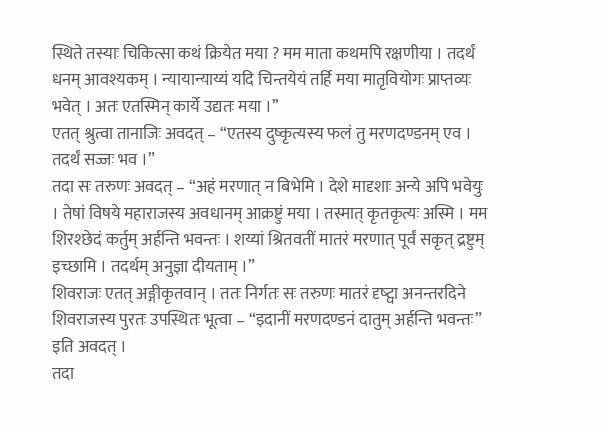स्थिते तस्याः चिकित्सा कथं क्रियेत मया ? मम माता कथमपि रक्षणीया । तदर्थं धनम् आवश्यकम् । न्यायान्याय्यं यदि चिन्तयेयं तर्हि मया मातृवियोगः प्राप्तव्यः भवेत् । अतः एतस्मिन् कार्ये उद्यतः मया ।’’
एतत् श्रुत्वा तानाजिः अवदत् – “एतस्य दुष्कृत्यस्य फलं तु मरणदण्डनम् एव । तदर्थं सज्जः भव ।”
तदा सः तरुणः अवदत् – “अहं मरणात् न बिभेमि । देशे मादृशाः अन्ये अपि भवेयुः । तेषां विषये महाराजस्य अवधानम् आक्रष्टुं मया । तस्मात् कृतकृत्यः अस्मि । मम शिरश्छेदं कर्तुम् अर्हन्ति भवन्तः । शय्यां श्रितवतीं मातरं मरणात् पूर्वं सकृत् द्रष्टुम् इच्छामि । तदर्थम् अनुज्ञा दीयताम् ।”
शिवराजः एतत् अङ्गीकृतवान् । ततः निर्गतः सः तरुणः मातरं दृष्ट्वा अनन्तरदिने शिवराजस्य पुरतः उपस्थितः भूत्वा – “इदानीं मरणदण्डनं दातुम् अर्हन्ति भवन्तः” इति अवदत् ।
तदा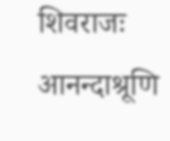शिवराजः आनन्दाश्रूणि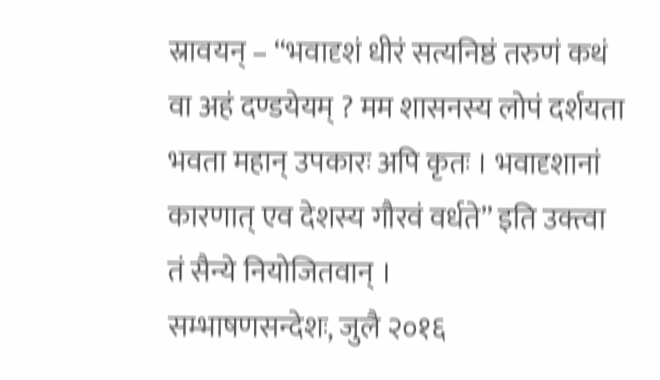स्रावयन् – “भवादृशं धीरं सत्यनिष्ठं तरुणं कथं वा अहं दण्डयेयम् ? मम शासनस्य लोपं दर्शयता भवता महान् उपकारः अपि कृतः । भवादृशानां कारणात् एव देशस्य गौरवं वर्धते” इति उक्त्वा तं सैन्ये नियोजितवान् ।
सम्भाषणसन्देशः, जुलै २०१६